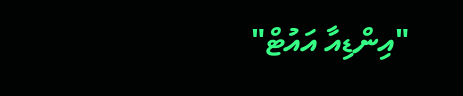"އިންޑިއާ އައުޓް"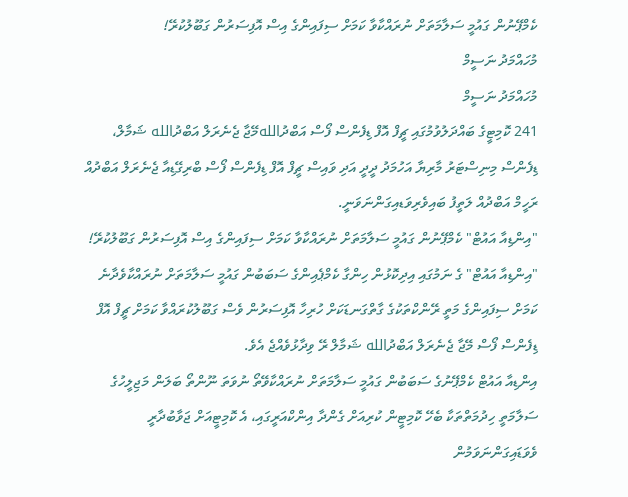ކެމްޕޭނުން ގައުމީ ސަލާމަތަށް ނުރައްކާވާ ކަމަށް ސިފައިންގެ އިސް އޮފިސަރުން ގަބޫލުކުރޭ!
މުހައްމަދު ނަސީމް
މުހައްމަދު ނަސީމް
241 ކޮމިޓީގެ ބައްދަލުވުމުގައި ޗީފް އޮފް ޑިފެންސް ފޯސް އަބްދުاللهމޭޖާ ޖެނެރަލް އަބްދުالله ޝަމާލް، ޑިފެންސް މިނިސްޓަރު މާރިޔާ އަހުމަދު ދީދީ އަދި ވައިސް ޗީފް އޮފް ޑިފެންސް ފޯސް ބްރިގޭޑިއާ ޖެނެރަލް އަބްދުއް ރަހީމް އަބްދުއް ލަތީފު ބައިވެރިވަޑއިގަންނަވަނީ.
"އިންޑިއާ އައުޓް" ކެމްޕޭނުން ގައުމީ ސަލާމަތަށް ނުރައްކާވާ ކަމަށް ސިފައިންގެ އިސް އޮފިސަރުން ގަބޫލުކުރޭ!
"އިންޑިއާ އައުޓް" ގެ ނަމުގައި އިދިކޮޅުން ހިންގާ ކެމްޕެއިންގެ ސަބަބުން ގައުމީ ސަލާމަތަށް ނުރައްކާވެދާނެ ކަމަށް ސިފައިންގެ މަތީ ރޭންކްތަކުގެ ގާތްގަނޑަކަށް ހުރިހާ އޮފިސަރުން ވެސް ގަބޫލުކުރައްވާ ކަމަށް ޗީފް އޮފް ޑިފެންސް ފޯސް މޭޖާ ޖެނެރަލް އަބްދުالله ޝަމާލް ރޭ ވިދާޅުވެއްޖެ އެވެ.
އިންޑިއާ އައުޓް ކެމްޕޭނުގެ ސަބަބުން ގައުމީ ސަލާމަތަށް ނުރައްކާވޭތޯ ނުވަތަ ނޫންތޯ ބަލަން މަޖިލީހުގެ ސަލާމަތީ ހިދުމަތްތަކާ ބެހޭ ކޮމިޓީން ކުރިއަށް ގެންދާ އިންކްއަރީގައި، އެ ކޮމިޓީއަށް ޖަވާބުދާރީ ވެވަޑައިގަންނަވަމުން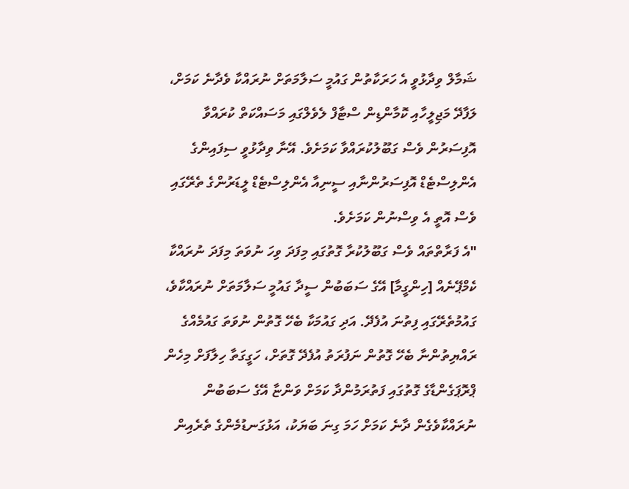ޝަމާލް ވިދާޅުވީ އެ ހަރަކާތުން ގައުމީ ސަލާމަތަށް ނުރައްކާ ވެދާނެ ކަމަށް، ލަފާދޭ މަޖިލީހާއި ކޮމާންޑިން ސްޓާފް ލެވެލްގައި މަސައްކަތް ކުރައްވާ އޮފިސަރުން ވެސް ގަބޫލުކުރައްވާ ކަމަށެވެ. އޭނާ ވިދާޅުވީ ސިފައިންގެ އެންލިސްޓެޑް އޮފިސަރުންނާއި ސީނިއާ އެންލިސްޓެޑް ލީޑަރުންގެ ތެރޭގައި ވެސް އޮތީ އެ ވިސްނުން ކަމަށެވެ.
"އެ ފަރާތްތައް ވެސް ގަބޫލުކުރާ ގޮތުގައި މިފަދަ ވިހަ ނުވަތަ މިފަދަ ނުރައްކާ ކެމްޕޭނެއް [ހިންގީމާ] އޭގެ ސަބަބުން ސީދާ ގައުމީ ސަލާމަތަށް ނުރައްކާވެ، ގައުމުތެރޭގައި ފިތުނަ އުފެދޭ. އަދި ގައުމަކާ ބެހޭ ގޮތުން ނުވަތަ ގައުމެއްގެ ރައްޔިތުންނާ ބެހޭ ގޮތުން ނަފުރަތު އުފެދޭ ގޮތަށް، ހަގީގަތާ ހިލާފަށް މިހެން ޕްރޮޕަގެންޑާގެ ގޮތުގައި ފަތުރަމުންދާ ކަމަށް ވަންޏާ އޭގެ ސަބަބުން ނުރައްކާވެގެން ދާނެ ކަމަށް ހަމަ ގިނަ ބަޔަކު، އަޅުގަނޑުމެންގެ ތެރެއިން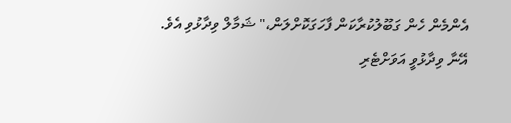އެންމެން ހެން ގަބޫލުކުރާކަން ފާހަގަކޮށްލަން،" ޝަމާލް ވިދާޅުވި އެވެ.
އޭނާ ވިދާޅުވީ އަވަށްޓެރި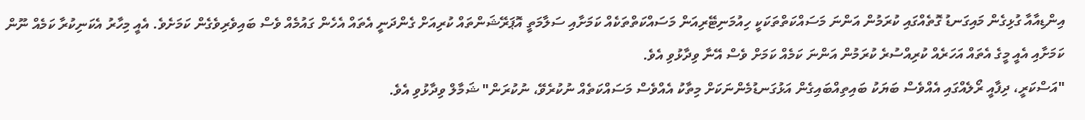އިންޑިއާއާ ގުޅިގެން މައިގަނޑު ގޮތެއްގައި ކުރަމުން އަންނަ މަސައްކަތްތަކަކީ ހިއުމަނިޓޭރިއަން މަސައްކަތްތަކެއް ކަމަށާއި ސަލާމަތީ އޮޕަރޭޝަންތައް ކުރިއަށް ގެންދަނީ އެތައް އެހެން ގައުމެއް ވެސް ބައިވެރިވެގެން ކަމަށެވެ. އެއީ މިހާރު އެކަނިކުރާ ކަމެއް ނޫން ކަމަށާއި އެއީ މީގެ އެތައް އަހަރެއް ކުރިއްސުރެ ކުރަމުން އަންނަ ކަމެއް ކަމަށް ވެސް އޭނާ ވިދާޅުވި އެވެ.
"އަސްކަރީ، ދިފާއީ ރޯލެއްގައި އެއްވެސް ބަޔަކު ބައިތިއްބައިގެން އަޅުގަނޑުމެންނަކަށް މިތާކު އެއްވެސް މަސައްކަތެއް ނުކުރެވޭ، ނުކުރަން" ޝަމާލް ވިދާޅުވި އެވެ.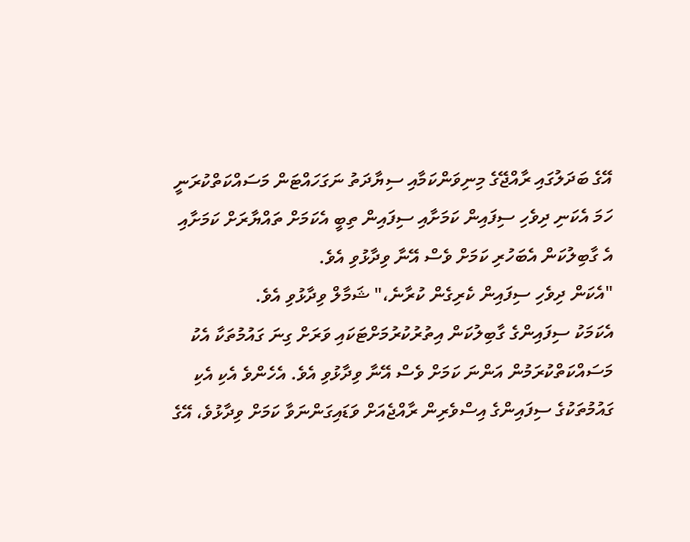އޭގެ ބަދަލުގައި ރާއްޖޭގެ މިނިވަންކަމާއި ސިޔާދަތު ނަގަހައްޓަން މަސައްކަތްކުރަނީ ހަމަ އެކަނި ދިވެހި ސިފައިން ކަމަށާއި ސިފައިން ތިބީ އެކަމަށް ތައްޔާރަށް ކަމަށާއި އެ ގާބިލުކަން އެބަހުރި ކަމަށް ވެސް އޭނާ ވިދާޅުވި އެވެ.
"އެކަން ދިވެހި ސިފައިން ކެރިގެން ކުރާނެ،" ޝަމާލް ވިދާޅުވި އެވެ.
އެކަމަކު ސިފައިންގެ ގާބިލުކަން އިތުރުކުރުމަށްޓަކައި ވަރަށް ގިނަ ގައުމުތަކާ އެކު މަސައްކަތްކުރަމުން އަންނަ ކަމަށް ވެސް އޭނާ ވިދާޅުވި އެވެ. އެހެންވެ އެކި އެކި ގައުމުތަކުގެ ސިފައިންގެ އިސްވެރިން ރާއްޖެއަށް ވަޑައިގަންނަވާ ކަމަށް ވިދާޅުވެ، އޭގެ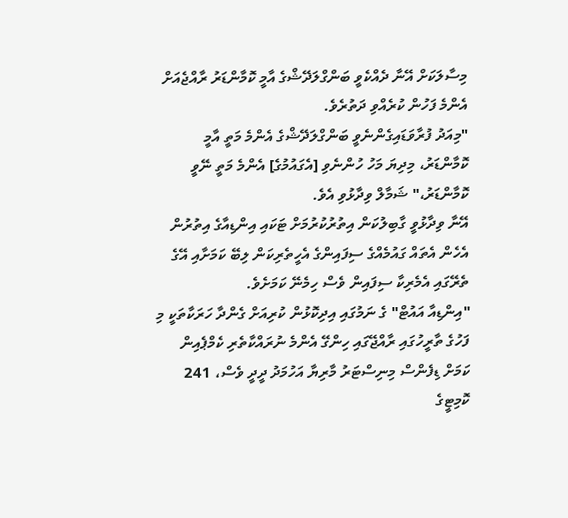މިސާލަކަށް އޭނާ ދެއްކެވީ ބަންގްލަދޭޝްގެ އާމީ ކޮމާންޑަރު ރާއްޖެއަށް އެންމެ ފަހުން ކުރެއްވި ދަތުރެވެ.
"މިއަދު ފުރާވަޑައިގެންނެވީ ބަންގްލަދޭޝްގެ އެންމެ މަތީ އާމީ ކޮމާންޑަރު، މިދިޔަ މަހު ހުންނެވި [އެގައުމުގެ] އެންމެ މަތީ ނޭވީ ކޮމާންޑަރު،" ޝަމާލް ވިދާޅުވި އެވެ.
އޭނާ ވިދާޅުވީ ގާބިލުކަން އިތުރުކުރުމަށް ޓަކައި އިންޑިއާގެ އިތުރުން އެހެން އެތައް ގައުމެއްގެ ސިފައިންގެ އެހީތެރިކަން ލިބޭ ކަމަށާއި އޭގެ ތެރޭގައި އެމެރިކާ ސިފައިން ވެސް ހިމެނޭ ކަމަށެވެ.
"އިންޑިއާ އައުޓް" ގެ ނަމުގައި އިދިކޮޅުން ކުރިއަށް ގެންދާ ހަރަކާތަކީ މި ފަހުގެ ތާރީހުގައި ރާއްޖޭގައި ހިންގޭ އެންމެ ނުރައްކާތެރި ކެމްޕެއިން ކަމަށް ޑިފެންސް މިނިސްޓަރު މާރިޔާ އަހުމަދު ދީދީ ވެސް، 241 ކޮމިޓީގެ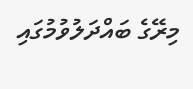މިރޭގެ ބައްދަލުވުމުގައި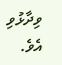ވިދާޅުވި އެވެ.